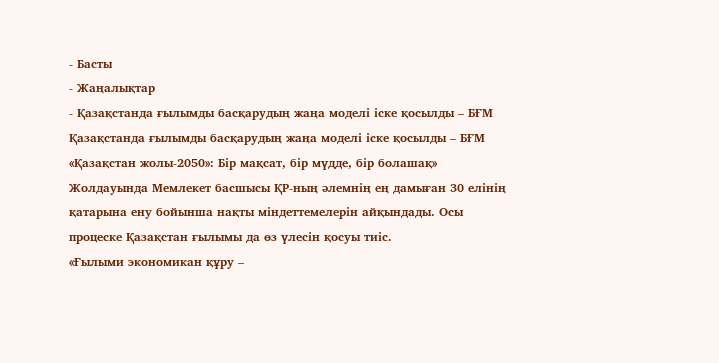- Басты
- Жаңалықтар
- Қазақстанда ғылымды басқарудың жаңа моделі іске қосылды – БҒМ
Қазақстанда ғылымды басқарудың жаңа моделі іске қосылды – БҒМ
«Қазақстан жолы-2050»: Бір мақсат, бір мүдде, бір болашақ» Жолдауында Мемлекет басшысы ҚР-ның әлемнің ең дамыған 30 елінің қатарына ену бойынша нақты міндеттемелерін айқындады. Осы процеске Қазақстан ғылымы да өз үлесін қосуы тиіс.
«Ғылыми экономикан құру –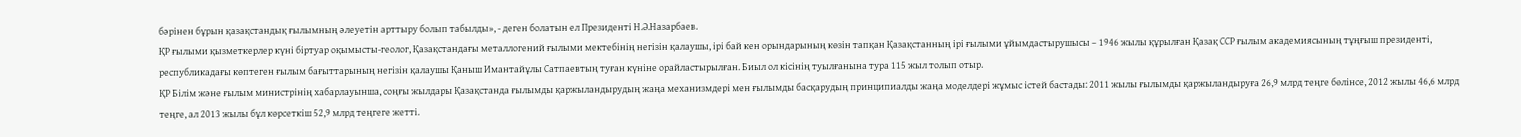бәрінен бұрын қазақстандық ғылымның әлеуетін арттыру болып табылды», - деген болатын ел Президенті Н.Ә.Назарбаев.
ҚР ғылыми қызметкерлер күні біртуар оқымысты-геолог, Қазақстандағы металлогений ғылыми мектебінің негізін қалаушы, ірі бай кен орындарының көзін тапқан Қазақстанның ірі ғылыми ұйымдастырушысы – 1946 жылы құрылған Қазақ ССР ғылым академиясының тұңғыш президенті, республикадағы көптеген ғылым бағыттарының негізін қалаушы Қаныш Имантайұлы Сатпаевтың туған күніне орайластырылған. Биыл ол кісінің туылғанына тура 115 жыл толып отыр.
ҚР Білім және ғылым министрінің хабарлауынша, соңғы жылдары Қазақстанда ғылымды қаржыландырудың жаңа механизмдері мен ғылымды басқарудың принципиалды жаңа моделдері жұмыс істей бастады: 2011 жылы ғылымды қаржыландыруға 26,9 млрд теңге бөлінсе, 2012 жылы 46,6 млрд теңге, ал 2013 жылы бұл көрсеткіш 52,9 млрд теңгеге жетті.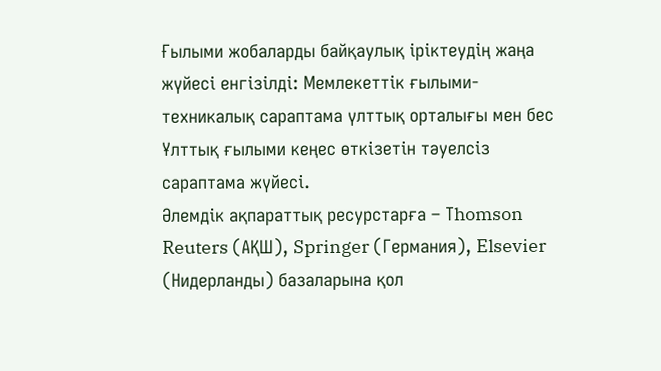Ғылыми жобаларды байқаулық іріктеудің жаңа жүйесі енгізілді: Мемлекеттік ғылыми-техникалық сараптама үлттық орталығы мен бес Ұлттық ғылыми кеңес өткізетін тәуелсіз сараптама жүйесі.
Әлемдік ақпараттық ресурстарға – Тhomson Reuters (АҚШ), Springer (Германия), Elsevier (Нидерланды) базаларына қол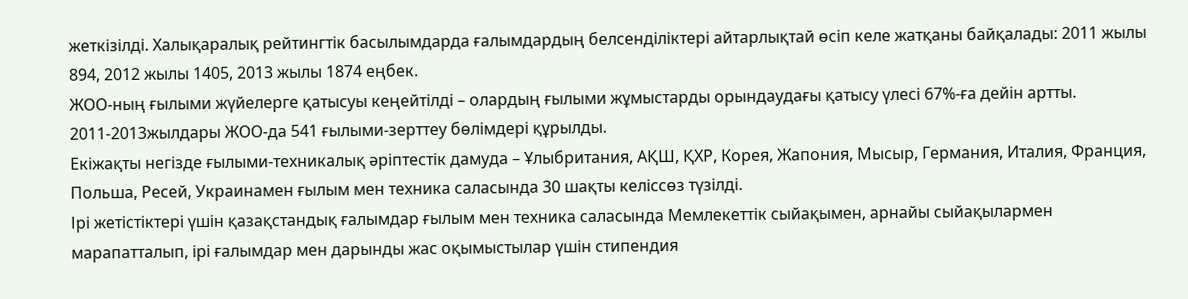жеткізілді. Халықаралық рейтингтік басылымдарда ғалымдардың белсенділіктері айтарлықтай өсіп келе жатқаны байқалады: 2011 жылы 894, 2012 жылы 1405, 2013 жылы 1874 еңбек.
ЖОО-ның ғылыми жүйелерге қатысуы кеңейтілді – олардың ғылыми жұмыстарды орындаудағы қатысу үлесі 67%-ға дейін артты. 2011-2013жылдары ЖОО-да 541 ғылыми-зерттеу бөлімдері құрылды.
Екіжақты негізде ғылыми-техникалық әріптестік дамуда – Ұлыбритания, АҚШ, ҚХР, Корея, Жапония, Мысыр, Германия, Италия, Франция, Польша, Ресей, Украинамен ғылым мен техника саласында 30 шақты келіссөз түзілді.
Ірі жетістіктері үшін қазақстандық ғалымдар ғылым мен техника саласында Мемлекеттік сыйақымен, арнайы сыйақылармен марапатталып, ірі ғалымдар мен дарынды жас оқымыстылар үшін стипендия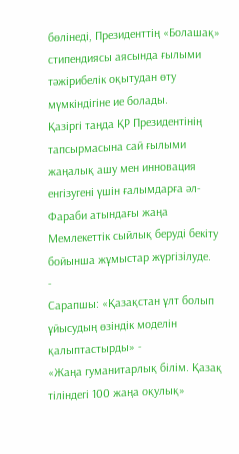бөлінеді, Президенттің «Болашақ» стипендиясы аясында ғылыми тәжірибелік оқытудан өту мүмкіндігіне ие болады.
Қазіргі таңда ҚР Президентінің тапсырмасына сай ғылыми жаңалық ашу мен инновация енгізугені үшін ғалымдарға әл-Фараби атындағы жаңа Мемлекеттік сыйлық беруді бекіту бойынша жұмыстар жүргізілуде.
-
Сарапшы: «Қазақстан ұлт болып ұйысудың өзіндік моделін қалыптастырды» -
«Жаңа гуманитарлық білім. Қазақ тіліндегі 100 жаңа оқулық»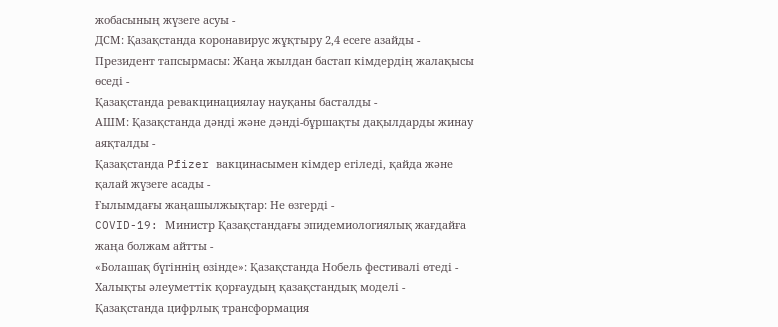жобасының жүзеге асуы -
ДСМ: Қазақстанда коронавирус жұқтыру 2,4 есеге азайды -
Президент тапсырмасы: Жаңа жылдан бастап кімдердің жалақысы өседі -
Қазақстанда ревакцинациялау науқаны басталды -
АШМ: Қазақстанда дәнді және дәнді-бұршақты дақылдарды жинау аяқталды -
Қазақстанда Pfizer вакцинасымен кімдер егіледі, қайда және қалай жүзеге асады -
Ғылымдағы жаңашылжықтар: Не өзгерді -
COVID-19: Министр Қазақстандағы эпидемиологиялық жағдайға жаңа болжам айтты -
«Болашақ бүгіннің өзінде»: Қазақстанда Нобель фестивалі өтеді -
Халықты әлеуметтік қорғаудың қазақстандық моделі -
Қазақстанда цифрлық трансформация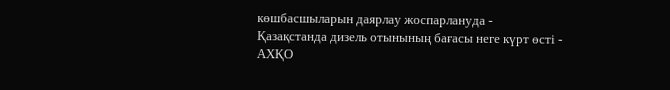көшбасшыларын даярлау жоспарлануда -
Қазақстанда дизель отынының бағасы неге күрт өсті -
АХҚО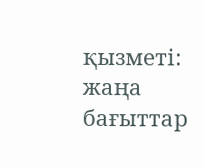қызметі: жаңа бағыттар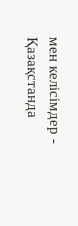мен келісімдер -
Қазақстанда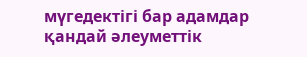мүгедектігі бар адамдар қандай әлеуметтік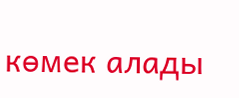көмек алады